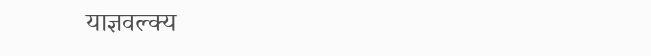याज्ञवल्क्य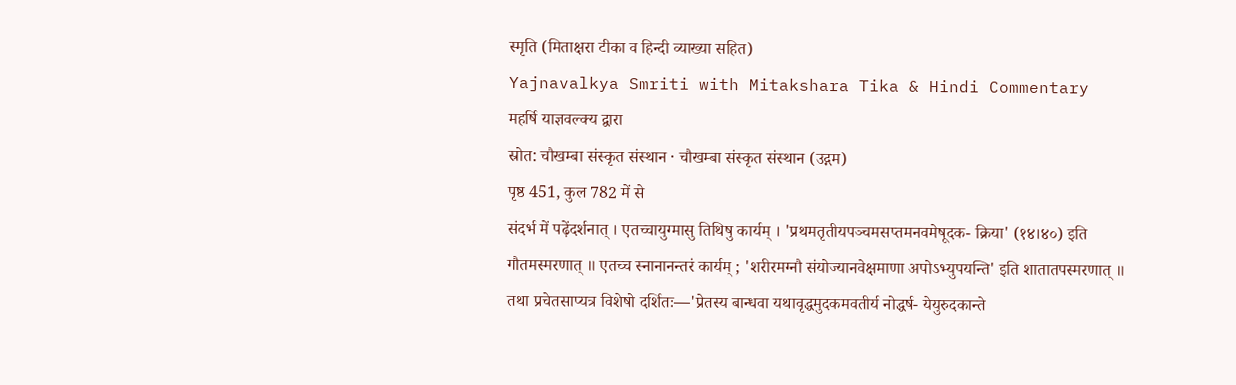स्मृति (मिताक्षरा टीका व हिन्दी व्याख्या सहित)
Yajnavalkya Smriti with Mitakshara Tika & Hindi Commentary
महर्षि याज्ञवल्क्य द्वारा
स्रोत: चौखम्बा संस्कृत संस्थान · चौखम्बा संस्कृत संस्थान (उद्गम)
पृष्ठ 451, कुल 782 में से
संदर्भ में पढ़ेंदर्शनात् । एतच्चायुग्मासु तिथिषु कार्यम् । 'प्रथमतृतीयपञ्चमसप्तमनवमेषूदक- क्रिया' (१४।४०) इति गौतमस्मरणात् ॥ एतच्च स्नानानन्तरं कार्यम् ; 'शरीरमग्नौ संयोज्यानवेक्षमाणा अपोऽभ्युपयन्ति' इति शातातपस्मरणात् ॥ तथा प्रचेतसाप्यत्र विशेषो दर्शितः—'प्रेतस्य बान्धवा यथावृद्धमुदकमवतीर्य नोद्धर्ष- येयुरुदकान्ते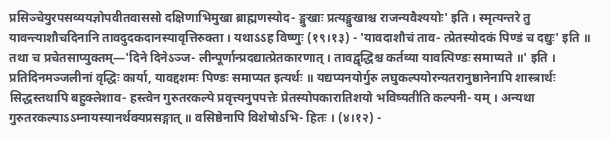प्रसिञ्चेयुरपसव्ययज्ञोपवीतवाससो दक्षिणाभिमुखा ब्राह्मणस्योद- ङ्मुखाः प्रत्यङ्मुखाश्च राजन्यवैश्ययोः' इति । स्मृत्यन्तरे तु यावन्त्याशौचदिनानि तावदुदकदानस्यावृत्तिरुक्ता । यथाऽऽह विष्णुः (१९।१३) - 'यावदाशौचं ताव- त्प्रेतस्योदकं पिण्डं च दद्युः' इति ॥ तथा च प्रचेतसाप्युक्तम्—'दिने दिनेऽञ्ज- लीन्पूर्णान्प्रदद्यात्प्रेतकारणात् । तावद्वृद्धिश्च कर्तव्या यावत्पिण्डः समाप्यते ॥' इति । प्रतिदिनमञ्जलीनां वृद्धिः कार्या, यावद्दशमः पिण्डः समाप्यत इत्यर्थः ॥ यद्यप्यनयोर्गुरु लघुकल्पयोरन्यतरानुष्ठानेनापि शास्त्रार्थः सिद्धस्तथापि बहुक्लेशाव- हस्त्वेन गुरुतरकल्पे प्रवृत्त्यनुपपत्तेः प्रेतस्योपकारातिशयो भविष्यतीति कल्पनी- यम् । अन्यथा गुरुतरकल्पाऽऽम्नायस्यानर्थक्यप्रसङ्गात् ॥ वसिष्ठेनापि विशेषोऽभि- हितः । (४।१२) -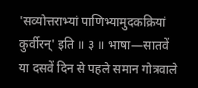'सव्योत्तराभ्यां पाणिभ्यामुदकक्रियां कुर्वीरन्' इति ॥ ३ ॥ भाषा—सातवें या दसवें दिन से पहले समान गोत्रवाले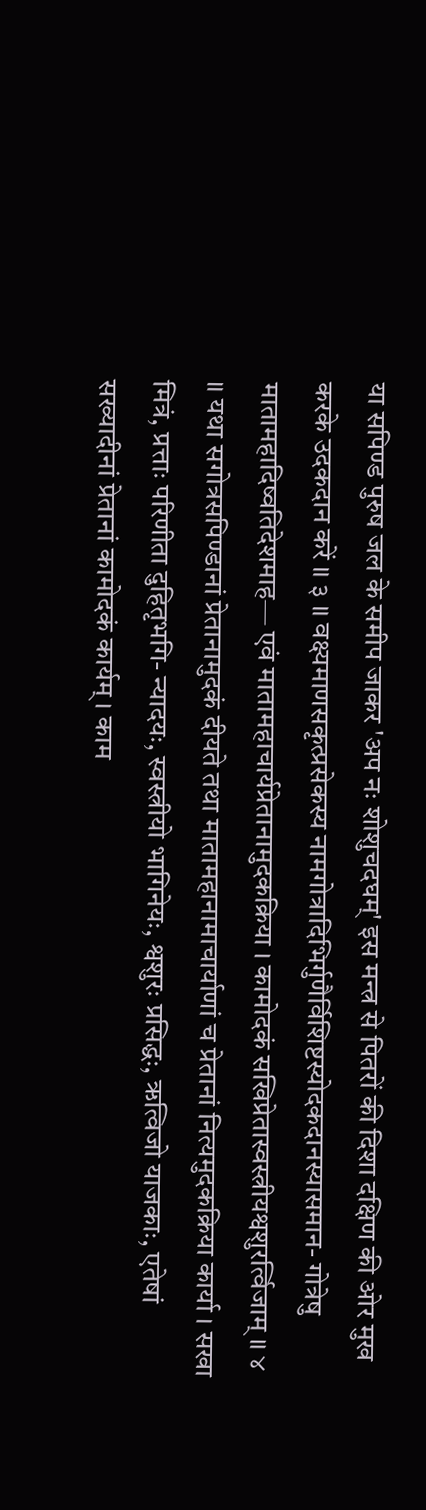या सपिण्ड पुरुष जल के समीप जाकर 'अप नः शोशुचदघम्' इस मन्त्र से पितरों की दिशा दक्षिण की ओर मुख करके उदकदान करें ॥ ३ ॥ वक्ष्यमाणसकृत्प्रसेकस्य नामगोत्रादिभिर्गुणैर्विशिष्टस्योदकदानस्यासमान- गोत्रेषु मातामहादिष्वतिदेशमाह— एवं मातामहाचार्यप्रेतानामुदकक्रिया । कामोदकं सखिप्रेतास्वस्त्रीयश्वशुरर्त्विजाम् ॥ ४ ॥ यथा सगोत्रसपिण्डानां प्रेतानामुदकं दीयते तथा मातामहानामाचार्याणां च प्रेतानां नित्यमुदकक्रिया कार्या । सखा मित्रं, प्रत्ताः परिणीता दुहितृभगि- न्यादयः, स्वस्त्रीयो भागिनेयः, श्वशुरः प्रसिद्धः, ऋत्विजो याजकाः, एतेषां सख्यादीनां प्रेतानां कामोदकं कार्यम् । काम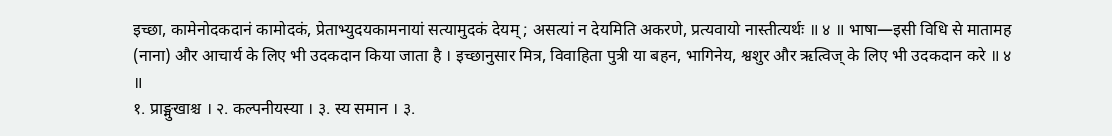इच्छा, कामेनोदकदानं कामोदकं, प्रेताभ्युदयकामनायां सत्यामुदकं देयम् ; असत्यां न देयमिति अकरणे, प्रत्यवायो नास्तीत्यर्थः ॥ ४ ॥ भाषा—इसी विधि से मातामह (नाना) और आचार्य के लिए भी उदकदान किया जाता है । इच्छानुसार मित्र, विवाहिता पुत्री या बहन, भागिनेय, श्वशुर और ऋत्विज् के लिए भी उदकदान करे ॥ ४ ॥
१. प्राङ्मुखाश्च । २. कल्पनीयस्या । ३. स्य समान । ३.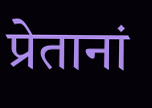प्रेतानां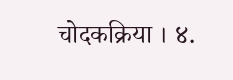चोदकक्रिया । ४.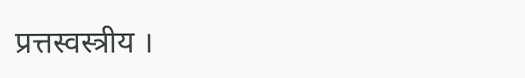प्रत्तस्वस्त्रीय ।